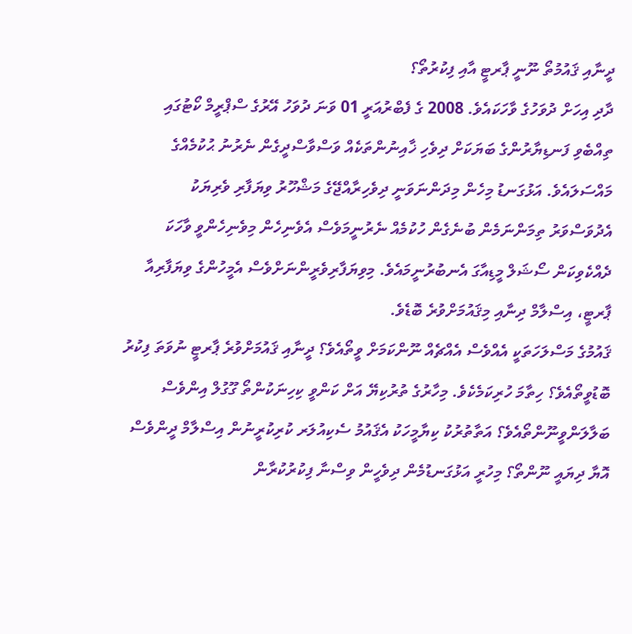ދީނާއި ޤައުމުތޯ ނޫނީ ޕާރޓީ އާއި ފިކުރުތޯ؟
ދާދި އިހަށް ދުވަހުގެ ވާހަކައެވެ. 2008 ގެ ފެބްރުއަރީ 01 ވަނަ ދުވަހު އޭރުގެ ސްޕްރީމް ކޯޓުގައި ތިއްބެވި ފަނޑިޔާރުންގެ ބަޔަކަށް ދިވެހި ޚާއިނުންތަކެއް ވަސްވާސްދީގެން ނެރުނު ޙުކުމެއްގެ މައްސަލައެވެ. އަޅުގަނޑު މިހެން މިދަންނަވަނީ ދިވެހިރާއްޖޭގެ މަޝްހޫރު ވިޔަފާރި ވެރިޔަކު އެދުވަސްވަރު ތިމަންނަމެން ބުނެގެން ހުކުމެއް ނެރުނީމަވެސް އެވެނިހެން މިވެނިހެންވީ ވާހަކަ ދެއްކެވިކަން ސޯޝަލް މީޑިއާގަ އެނބުރުނީމައެވެ. މިވިޔަފާރިވެރީންނަށްވެސް އެމީހުންގެ ވިޔަފާރިއާ ޕާރޓީ، އިސްލާމް ދިނާއި މިޤައުމަށްވުރެ ބޮޑެވެ.
ޤައުމުގެ މަސްލަހަތަކީ އެއްވެސް އެއްޗެއް ނޫންކަމަށް ވީތޯއެވެ؟ ދީނާއި ޤައުމަށްވުރެ ޕާރޓީ ނުވަތަ ފިކުރު ބޮޑުވީތޯއެވެ؟ ހިތާމަ ހުރިކަމެކެވެ. މިހާރުގެ ތުރުކިޔޭ އަށް ކަންވީ ކިހިނަކުންތޯ ގޫގުލް އިންވެސް ބަލާލަންވީނޫންތޯއެވެ؟ އަތާތުރުކު ކިޔާމީހަކު އެޤައުމު ސެކިއުލަރ ކުރިކުރީނުން އިސްލާމް ދީންވެސް އޮޔާ ދިޔައީ ނޫންތޯ؟ މިހުރީ އަޅުގަނޑުމެން ދިވެހީން ވިސްނާ ފިކުރުކުރާން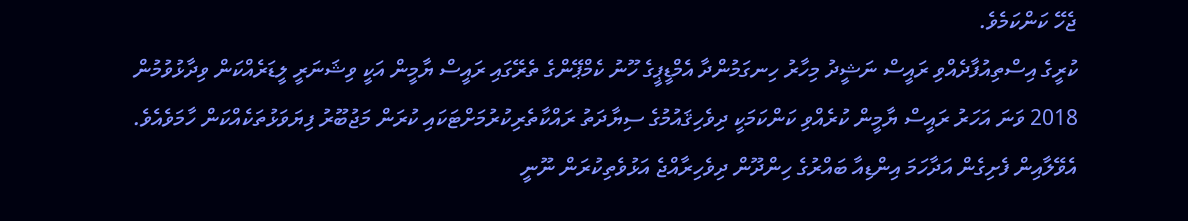ޖެހޭ ކަންކަމެވެ.
ކުރީގެ އިސްތިއުފާދެއްވި ރައީސް ނަޝީދު މިހާރު ހިނގަމުންދާ އެމްޑީޕީގެ ހޫނު ކެމްޕޭންގެ ތެރޭގައި ރައީސް ޔާމީން އަކީ ވިޝަނަރީ ލީޑަރެއްކަން ވިދާޅުވުމުން 2018 ވަނަ އަހަރު ރައީސް ޔާމީން ކުރެއްވި ކަންކަމަކީ ދިވެހިޤައުމުގެ ސިޔާދަތު ރައްކާތެރިކުރުމަށްޓަކައި ކުރަން މަޖުބޫރު ފިޔަވަޅުތަކެއްކަން ހާމަވެއެވެ. އެވޭލާއިން ފެށިގެން އަދާހަމަ އިންޑިއާ ބައްރުގެ ހިންދޫން ދިވެހިރާއްޖެ އަޅުވެތިކުރަން ނޫނީ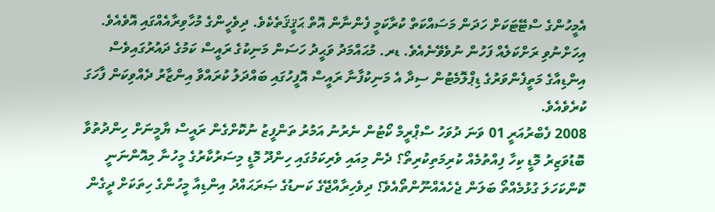އެމީހުންގެ ސްޓޭޓަކަށް ހަދަން މަސައްކަތް ކުރާކަމީ ފެންނާން އޮތް ޙަޤީޤަތެކެވެ. ދިވެހީންގެ މުހާވިރާއެއްގައި އޮވެއެވެ. އިހަށްނުވި ރަށްކަލެއް ފަހުން ނުވެވޭނެއެވެ. ޑރ. މުޙައްމަދު ވަޙީދު ހަސަން މަނިކުގެ ރައީސް ކަމުގެ ދައުރުގައިވެސް އިންޑިއާގެ މަތީފެންވަރުގެ ޑިޕްލޮމެޓުން ސިދާ އެ މަނިކުފާނާ ރައީސް އޮފީހުގައި ބައްދަލު ކުރައްވާ އިންޒާރު ދެއްވިކަން ފާހަގަ ކުރެވެއެވެ.
2008 ފެބްރުއަރީ 01 ވަނަ ދުވަހު ސްޕްރީމް ކޯޓުން ނެރުނު އަމުރު ތަންފީޒު ނުކޮށްގެން ރައީސް ޔާމީނަށް ހިންދުތުވާ ބޮޑުވަޒިރު މޮޑީ ކިހާ ފިއްތުމެއް ކުރިމަތިކުރިތޯ؟ ދެން މިއައި ވެރިކަމުގައި ހިންދޫ މޮޑީ މިސަރުކާރުގެ މީހުނާ މިއޮންނަނީ ކޮންކަހަލަ ގުޅުމެއްތޯ ބަލަން ޖެހެއެއްނޫންތޯއެވެ؟ ދިވެހިރާއްޖޭގެ ކަނޑުގެ ޞަރަޙައްދު އިންޑިއާ މީހުންގެ ހިތަކަށް ދީގެން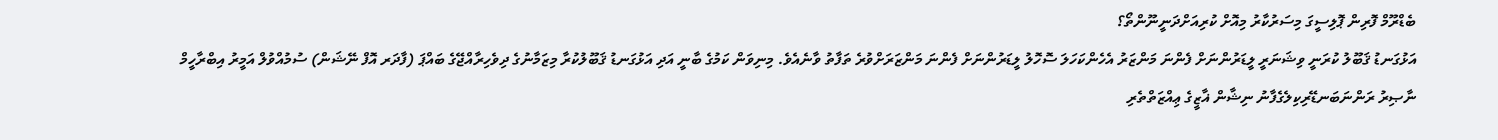ބެޑްރޫމް ފޮރިން ޕޮލިސީގަ މިސަރުކާރު މިއޮށް ކުރިއަށްދަނީނޫންތޯ؟
އަޅުގަނޑު ޤަބޫލު ކުރަނީ ވިޝަނަރީ ލީޑަރުންނަށް ފެންނަ މަންޒަރު އެހެންކަހަލަ ސޮހޮލު ލީޑަރުންނަށް ފެންނަ މަންޒަރަށްވުރެ ތަފާތު ވާނެއެވެ. މިނިވަން ކަމުގެ ބާނީ އަދި އަޅުގަނޑު ޤަބޫލުކުރާ މިޒަމާނުގެ ދިވެހިރާއްޖޭގެ ބައްޕަ (ފާދަރ އޮފް ނޭޝަން) ސުމުއްވުލް އަމީރު އިބްރާހީމް ނާޞިރު ރަންނަބަނޑޭރިކިލެގެފާނު ނިޝާން ޣާޒީގެ ޢިއްޒަތްތެރި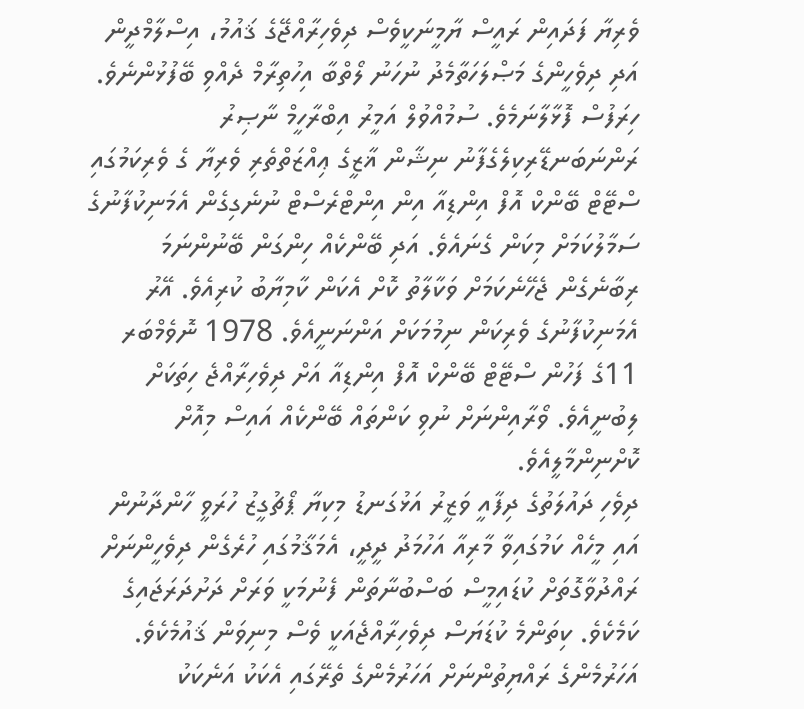ވެރިޔާ ފަދައިން ރައީސް ޔާމީނަކީވެސް ދިވެހިރާއްޖޭގެ ޤައުމު، އިސްލާމްދީން އަދި ދިވެހީންގެ މަޞްލަހަތާމެދު ނުހަނު ލޯތްބާ އިހުތިރާމް ދެއްވި ބޭފުޅުންނެވެ.
ހިރަފުސް ފޮޅާލާނަމެވެ. ސުމުއްވުލް އަމީރު އިބްރާހީމް ނާޞިރު ރަންނަބަނޑޭރިކިލެގެފާނު ނިޝާން ޣާޒީގެ ޢިއްޒަތްތެރި ވެރިޔާ ގެ ވެރިކަމުގައި ސްޓޭޓް ބޭންކް އޮފް އިންޑިއާ އިން އިންޓްރެސްޓް ނުނެގިގެން އެމަނިކުފާނުގެ ސަމާލުކަމަށް މިކަން ގެނައެވެ. އަދި ބޭންކެއް ހިންގަން ބޭނުންނަމަ ރިބާނެގެން ޖެހޭނެކަމަށް ވަކާލާތު ކޮށް އެކަން ކާމިޔާބު ކުރިއެވެ. އޭރު އެމަނިކުފާނުގެ ވެރިކަން ނިމުމަކަށް އަންނަނީއެވެ. 1978 ނޮވެމްބަރ 11ގެ ފަހުން ސްޓޭޓް ބޭންކް އޮފް އިންޑިއާ އަށް ދިވެހިރާއްޖެ ހިތަކަށް ލިބުނީއެވެ. ވޯރާއިންނަށް ނުވި ކަންތައް ބޭންކެއް އައިސް މިއޮށް ކޮށްނިންމާލީއެވެ.
ދިވެހި ދައުލަތުގެ ދިފާއީ ވަޒީރު އަޅުގަނޑު މިކިޔާ ޕޯޗުގީޒު ހުރަވީ ހާންދާނުން އައި މީހެއް ކަމުގައިވާ މާރިއާ އަހުމަދު ދީދީ، އެމަޤާމުގައި ހުރެގެން ދިވެހީންނަށް ރައްދުވާގޮތަށް ކުޑައިމީސް ބަސްބުނާތަން ފެނުމަކީ ވަރަށް ދަށުދަރަޖައިގެ ކަމެކެވެ. ކިތަންމެ ކުޑަޔަސް ދިވެހިރާއްޖެއަކީ ވެސް މިނިވަން ޤައުމެކެވެ. އަހަރުމެންގެ ރައްޔިތުންނަށް އަހަރުމެންގެ ތެރޭގައި އެކަކު އަނެކަކު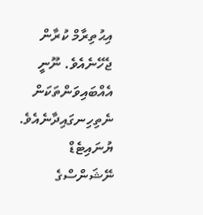އިޙުތިރާމް ކުރާން ޖެހޭނެއެވެ. ނޫނީ އެއްބައިވަންތަކަން ނެތިހިނގައިދާނެއެވެ.
ޔުނައިޓެޑް ނޭޝަންސްގެ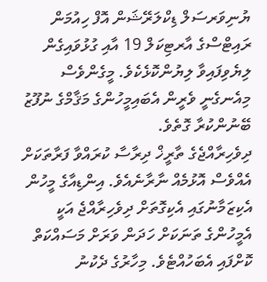ޔުނިވަރސަލް ޑިކްލަރޭޝަން އޮފް ހިއުމަން ރައިޓްސްގެ އާރޓިކަލް 19 އާއި ގުޅުވައިގެން ލިޔެވިފައިވާ ލިޔުންކޮޅެކެވެ. މީގެންވެސް މިއެނގެނީ ވެރީން އެބައިމީހުންގެ މަޤާމްގެ ނުފޫޒު ބޭނުންކުރާ ގޮތެވެ.
ދިވެހިރާއްޖެގެ ތާރީޚް ދިރާސާ ކުރައްވާ ފަރާތަކަށް އެއްވެސް އޮޅުމެއް ނާރާނެއެވެ. އިންޑިއާގެ މީހުން އެކިޒަމާނުގައި އެކިގޮތަށް ދިވެހިރާއްޖެ އަކީ އެމީހުންގެ ތަނަކަށް ހަދަން ވަރަށް މަސައްކަތް ކޮށްފައި އެބަހުއްޓެވެ. މިހާރުގެ ދެކުނު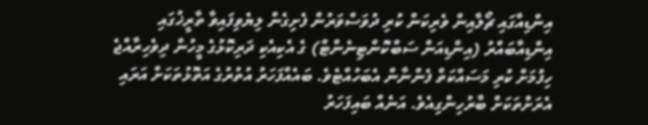އިންޑިއާގައި ޗޯލާއިން ވެރިކަން ކުރި ދުވަސްވަރުން ފެށިގެން ލިޔެވިފައިވާ ތާރީޚުގައި އިންޑިއާބައްރު (އިންޑިއަން ސަބްކޮންޓިނެންޓް) ގެ އެކިއެކި ދަރިކޮޅުގެ މީހުން ދިވެހިރާއްޖެ ހިފުމަށް ކުރި މަސައްކަތް ފެންނާން އެބަހުއްޓެވެ. ބައެއްފަހަރު އުތުރުގެ އަތޮޅުތަކަށް އަރައި އެރަށްތަކަށް ބާރުހިންގިއެވެ. އަނެއް ބައިފަހަރު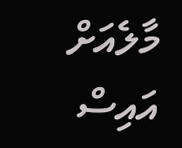މާލެއަށް އައިސް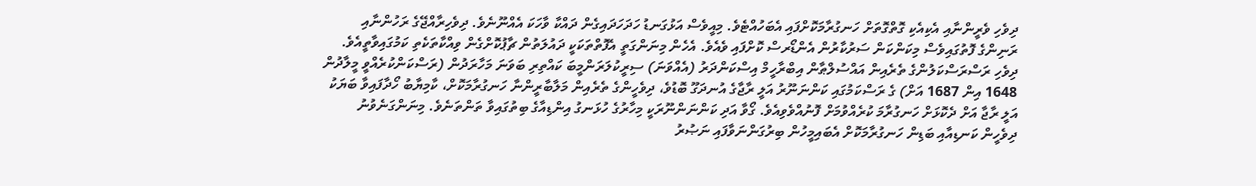ދިވެހި ވެރީންނާއި އެކިއެކި ގޮތްގޮތަށް ހަނގުރާމަކޮށްފައި އެބަހުއްޓެވެ. މިއީވެސް އަޅުގަނޑު ހަދަހަދައިގެން ދައްކާ ވާހަކަ އެއްނޫނެވެ. ދިވެހިރާއްޖޭގެ ރަހުންނާއި ރަނިންގެ ފޮތުގައިވެސް މިކަންކަން ސަރުކާރުން އެންޑޯރސް ކޮށްފައި ވެއެވެ. އެހެން މިނަންގަތީ އެފޮތްތަކަކީ ދައުލަތުން ޗާޕުކޮށްގެން ވިއްކާތަކެތި ކަމުގައިވާތީއެވެ.
ދިވެހި ރަސްރަސްކަލުންގެ ތެރެއިން އައްސުލްޠާން އިބްރާހީމް އިސްކަންދަރު (އެއްވަނަ) ސިރީކުލަރަންމީބަ ކައްތިރި ބަވަނަ މަހާރަދުން (ރަސްކަންކުރެއްވީ މީލާދުން 1648 އިން 1687 އަށް) ގެ ރަސްކަމުގައި ކަންނަނޫރު އަލީ ރާޖާގެ އުނދަގޫ ބޮޑުވެ، ދިވެހީންގެ ތެރެއިން މަލާބާރީންނާ ހަނގުރާމަކޮށް، ކާމިޔާބު ހޯދާފައިވާ ބަޔަކު އަލީ ރާޖާ އަށް ދެކޮޅަށް ހަނގުރާމަ ކުރެއްވުމަށް ފޮނުއްވެވިއެވެ. ގޯވާ އަދި ކަންނަންނޫރަކީ މިހާރުގެ ހުޅަނގު އިންޑިއާގެ ބިތުގައިވާ ތަންތަނެވެ. މިނަންގަނެވުނު ދިވެހީން ކަނޑިއާއި ބަޑިން ހަނގުރާމަކޮށް އެބައިމީހުން ބިރުގަންނަވާފައި ނަޞުރު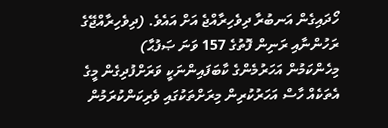ހޯދައިގެން އަނބުރާ ދިވެހިރާއްޖެ އަށް އައެވެ. (ދިވެހިރާއްޖޭގެ ރަހުންނާއި ރަނިން ފޮތުގެ 157 ވަނަ ޞަފުޙާ)
މިހެންކަމުން އަހަރުމެންގެ ކާބަފައިންނަކީ ވަރަށްފުދިގެން މީގެ އެތަކެއް ހާސް އަހަރުކުރިން މިރަށްތަކުގައި ވެރިކަންކުރަމުން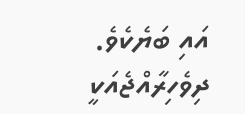އައި ބަޔެކެވެ. ދިވެހިރާއްޖެއަކީ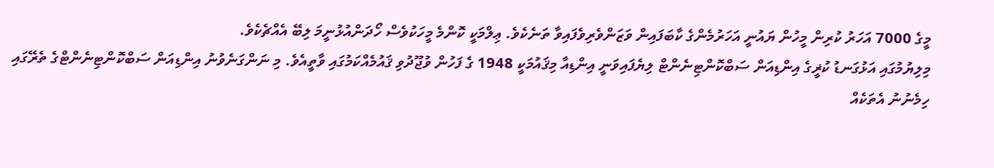މީގެ 7000 އަހަރު ކުރިން މީހުން ޔައުނީ އަހަރުމެންގެ ކާބަފައިން ވަޒަންވެރިވެފައިވާ ތަނެކެވެ. ޢިލްމަކީ ކޮންމެ މީހަކުވެސް ހޯދަންއުޅުނީމަ ލިބޭ އެއްޗެކެވެ.
މިލިޔުމުގައި އަޅުގަނޑު ކުޜީގެ އިންޑިއަން ސަބްކޮންޓިނެންޓް ލިޔެފައިވަނީ އިންޑިއާ މިޤައުމަކީ 1948 ގެ ފަހުން ވުޖޫދުވި ޤައުމެއްކަމުގައި ވާތީއެވެ. މި ނަންގަނެވުނު އިންޑިއަން ސަބްކޮންޓިނެންޓްގެ ތެރޭގައި ހިމެނުނު އެތަކެއް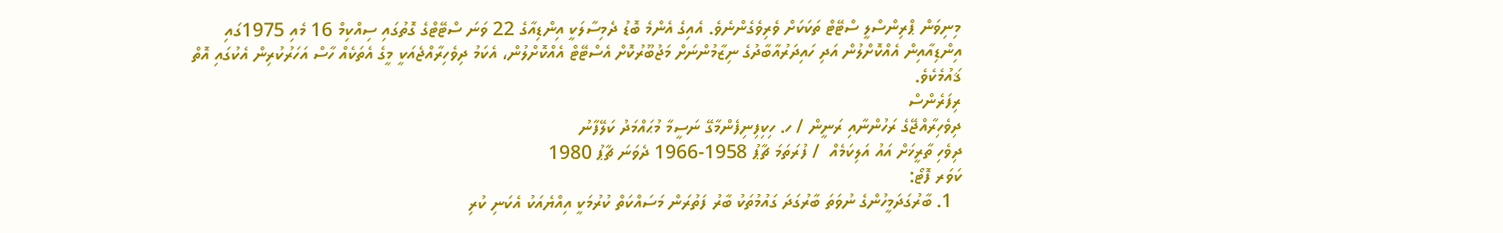މިނިވަން ޕްރިންސްލީ ސްޓޭޓް ތަކަކަށް ވެރިވެގެންނެވެ. އެއިގެ އެންމެ ބޮޑު ދެމިސާލަކީ އިންޑިއާގެ 22 ވަނަ ސްޓޭޓްގެ ގޮތުގައި ސިއްކިމް 16 މެއި 1975ގައި އިންޑިއާއިން އެއްކޮށްލުން އަދި ހައިދަރުއާބާދުގެ ނިޒާމުންނަށް މަޖުބޫރުކޮށް އެސްޓޭޓް އެއްކޮށްލުން، އެކަމު ދިވެހިރާއްޖެއަކީ މީގެ އެތަކެއް ހާސް އަހަރުކުރިން އެކުގައި އޮތް ޤައުމެކެވެ.
ރިފަރެންސް
ދިވެހިރާއްޖޭގެ ރަހުންނާއި ރަނީން / ހ. ހިކިފިނިފެންމާގޭ ނަސީމާ މުޙައްމަދު ކަލޭފާނު
ދިވެހި ތާރީޚަށް އައު އަލިކަމެއް  / ފުރަތަމަ ޗާޕު 1958-1966 ދެވަނަ ޗާޕު 1980
ކަވަރ ފޮޓޯ:
  1. ބާރުގަދަމީހުންގެ ނުވަތަ ބާރުގަދަ ގައުމުތަކު ބާރު ފަތުރަން މަސައްކަތް ކުރުމަކީ އިއްޔެއަކު އެކަނި ކުރި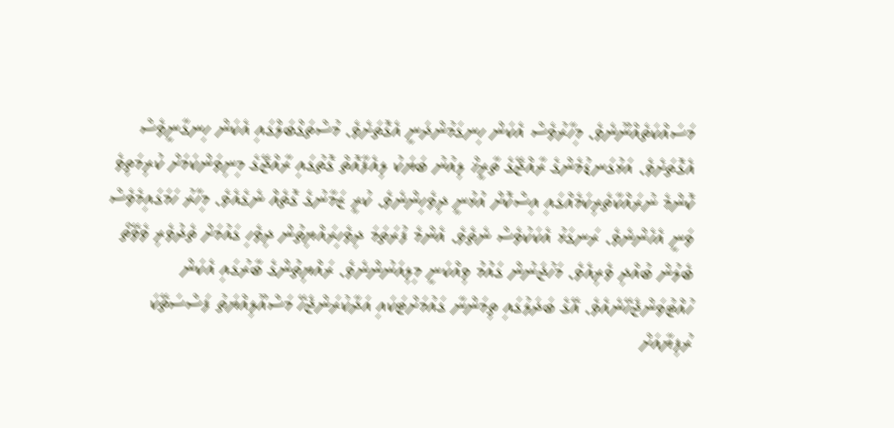މަސައްކަތެއްނޫނެވެ. މިހާރުވެސް އެކަން ހިނގަމުންދަނީ އެގޮތަށެވެ. މުސްތަގްބަލްގައި އެކަން ހިނގާނީވެސް އެގޮތަށެވެ. އަޅުގަނޑުމެންގެ ރާއްޖޭގެ ތާރީޚް ލިއުނު ބަޔަކު ލިއެފާއޮތް ގޮތުގައި ރާއްޖޭގެ މިނިވަންކަމަށް ކުރިމަތިވެ ކޮންމެ ނުރައްކާތެރިކަމެއްގައި އިސްކޮށް އުޅުނީ ދިވެހިންނެވެ. ކުރީ ޒަމާނުގެ ގޮތެއް ނެގެއެވެ. މިހާރު ހަމަގައިމެވެސް ވަނީ އެހެންނެވެ. ރަނގަޅު އެކަކުވެސް ނެތެވެ. އެންމެ ފުރަތަމަ ދިވެހިރައްޔިތުން ދިވެހި ގައުމަށް ތެދުވެރި ވެވޭތޯ ބެލުން ބުއްދި ވެރިއެވެ. މަހުޖަނުން ގައުމު ވިއްކަނީ މިލިއަނުންނެވެ. ރައްޔިތުންގެ ބާރުގައި އެކަން ހުއްޓުވަންޖެހޭނެއެވެ. އޭގެ ބަދަލުގައި ތިމަންނާ ގައުމަށްޓަކައި އަދާކުރަންޖެހޭ މަސްއޫލިއްޔަތު ފަސްސަތޭކަ ރުފިޔާއަށް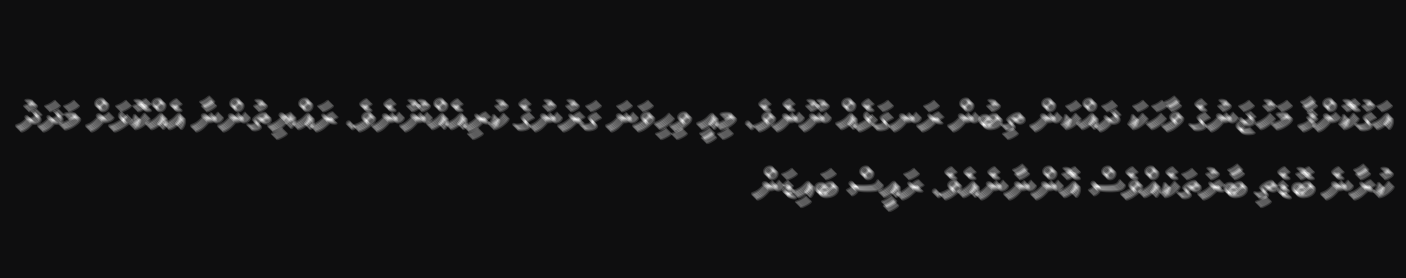އަގުކޮށްފާ މަހުޖަނުގެ ވާހަކަ ދައްކަން ތިބުން ރަނގަޅެއް ނޫނެވެ. މިއީ ވިހިވަނަ ގަރުނުގެ ކުރިއެއްނޫނެވެ. ރައްޔިތުންނާ އެއްކޮޅަށް މަދަދު ކުރާނެ ބޮޑެތި ބާރުތަކެއްވެސް އޮންނާނެއެވެ. ރައީސް ބައިޑަން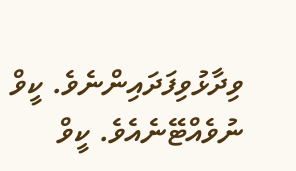ވިދާޅުވިފަދައިންނެވެ. ކީވް ނުވެއްޓޭނެއެވެ. ކީވް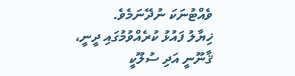ވެއްޓުނަކަ ނުދޭނަމެވެ.
ޚިޔާލު ފައުޅު ކުރެއްވުމުގައި ދީނީ، ޤާނޫނީ އަދި ސުލޫކީ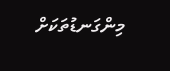މިންގަނޑުތަކަށް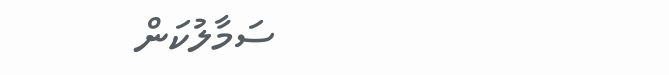ސަމާލުކަން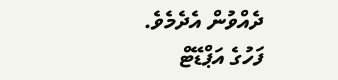ދެއްވުން އެދެމެވެ.
ފަހުގެ އަޕްޑޭޓް